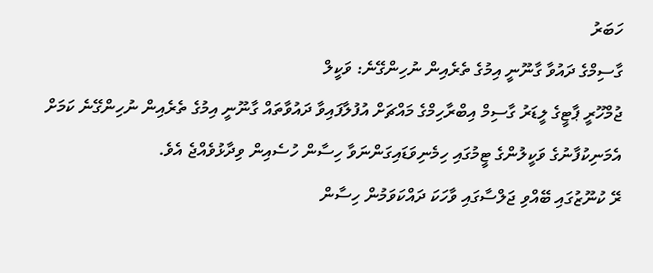ހަބަރު
ގާސިމްގެ ދައުވާ ގާނޫނީ އިމުގެ ތެރެއިން ނުހިންގޭނެ: ވަކީލް
ޖުމްހޫރީ ޕާޓީގެ ލީޑަރު ގާސިމް އިބްރާހިމްގެ މައްޗަށް އުފުލާފައިވާ ދައުވާތައް ގާނޫނީ އިމުގެ ތެރެއިން ނުހިންގޭނެ ކަމަށް އެމަނިކުފާނުގެ ވަކީލުންގެ ޓީމުގައި ހިމެނިވަޑައިގަންނަވާ ހިސާން ހުސެއިން ވިދާޅުވެއްޖެ އެވެ.
ރޭ ކުނޫޒުގައި ބޭއްވި ޖަލްސާގައި ވާހަކަ ދައްކަވަމުން ހިސާން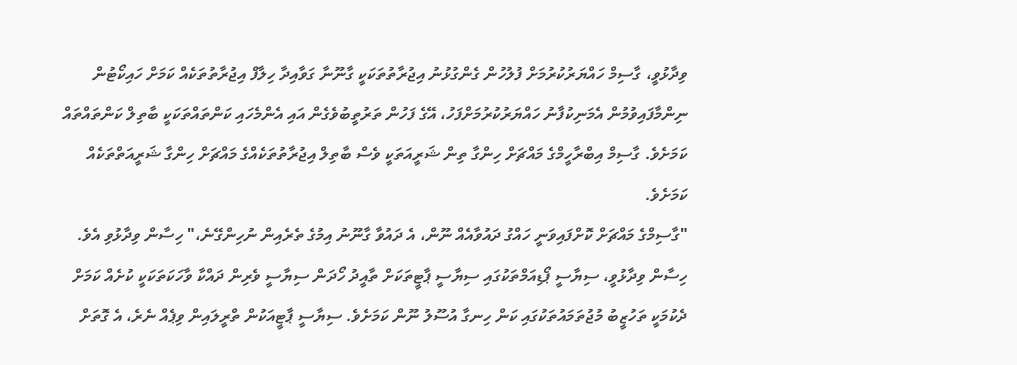ވިދާޅުވީ، ގާސިމް ހައްޔަރުކުރުމަށް ފުލުހުން ގެންގުޅުނު އިޖުރާތުތަކަކީ ގާނޫނާ ގަވާއިދާ ހިލާފް އިޖުރާތުތަކެއް ކަމަށް ހައިކޯޓުން ނިންމާފައިވުމުން އެމަނިކުފާނު ހައްޔަރުކުރުމަށްފަހު، އޭގެ ފަހުން ތަރުތީބުވެގެން އައި އެންމެހައި ކަންތައްތަކަކީ ބާތިލް ކަންތައްތައް ކަމަށެވެ. ގާސިމް އިބްރާހީމްގެ މައްޗަށް ހިންގާ ތިން ޝަރީއަތަކީ ވެސް ބާތިލް އިޖުރާތުތަކެއްގެ މައްޗަށް ހިންގާ ޝަރީއަތްތަކެއް ކަމަށެވެ.
"ގާސިމްގެ މައްޗަށް ކޮށްފައިވަނީ ހައްގު ދައުވާއެއް ނޫން، އެ ދައުވާ ގާނޫނު އިމުގެ ތެރެއިން ނުހިންގޭނެ،" ހިސާން ވިދާޅުވި އެވެ.
ހިސާން ވިދާޅުވީ، ސިޔާސީ ޕޯޑިއަމްތަކުގައި ސިޔާސީ ޕާޓީތަކަށް ތާއީދު ހޯދަން ސިޔާސީ ވެރިން ދައްކާ ވާހަކަތަކަކީ ކުށެއް ކަމަށް ދެކުމަކީ ތަހުޒީބު މުޖުތަމައުތަކުގައި ކަން ހިނގާ އުސޫލު ނޫން ކަމަށެވެ. ސިޔާސީ ޕާޓީއަކުން ތްރީލައިން ވިޕެއް ނެރެ، އެ ގޮތަށް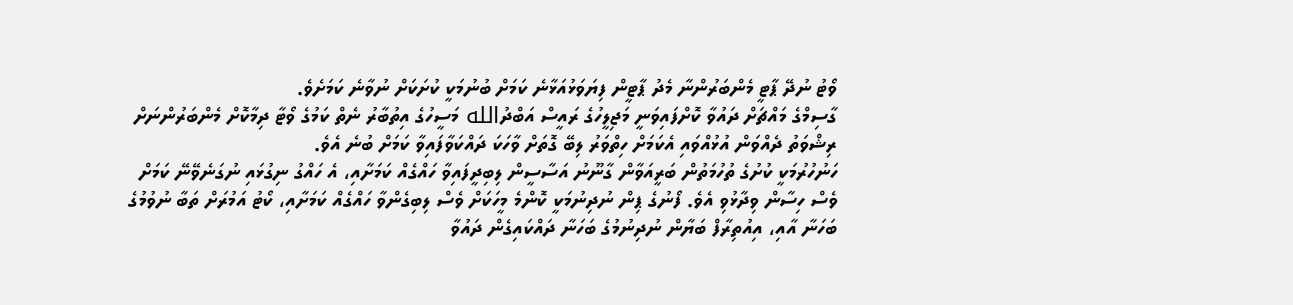ވޯޓު ނުދޭ ޕާޓީ މެންބަރުންނާ މެދު ޕާޓީން ފިޔަވަޅުއަޅާނެ ކަމަށް ބުނުމަކީ ކުށަކަށް ނުވާނެ ކަމަށެވެ.
ގާސިމްގެ މައްޗަށް ދައުވާ ކޮށްފައިވަނީ މަޖިލީހުގެ ރައީސް އަބްދުالله މަސީހުގެ އިތުބާރު ނެތް ކަމުގެ ވޯޓާ ދިމާކޮށް މެންބަރުންނަށް ރިޝްވަތު ދެއްވަން އުޅުއްވައި އެކަމަށް ހިތްވަރު ލިބޭ ގޮތަށް ވާހަކަ ދައްކަވާފައިވާ ކަމަށް ބުނެ އެވެ.
ހަނުހުރުމަކީ ކުށުގެ ތުހުމަތުން ބަރީއަވާން ގާނޫނު އަސާސީން ލިބިދީފައިވާ ހައްގެއް ކަމަށާއި، އެ ހައްގު ނިގުޅައި ނުގަނެވޭނޭ ކަމަށް ވެސް ހިސާން ވިދާޅުވި އެވެ. ފޯނުގެ ޕިން ނުދިނުމަކީ ކޮންމެ މީހަކަށް ވެސް ލިބިގެންވާ ހައްގެއް ކަމަށާއި، ކޯޓު އަމުރަށް ތަބާ ނުވުމުގެ ބަހަނާ އާއި، އިއުތިރާފް ބަޔާން ނުދިނުމުގެ ބަހަނާ ދައްކައިގެން ދައުވާ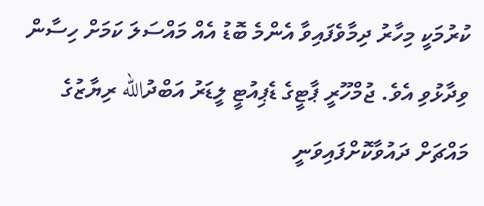ކުރުމަކީ މިހާރު ދިމާވެފައިވާ އެންމެ ބޮޑު އެއް މައްސަލަ ކަމަށް ހިސާން ވިދާޅުވި އެވެ. ޖުމްހޫރީ ޕާޓީގެ ޑެޕިއުޓީ ލީޑަރު އަބްދުالله ރިޔާޒުގެ މައްޗަށް ދައުވާކޮށްފައިވަނީ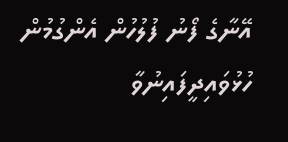އޭނާގެ ފޯނު ފުލުހުން އެންގުމުން ހުޅުވައިދީފައިނުވާ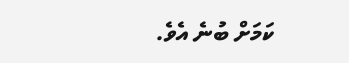ކަމަށް ބުނެ އެވެ.